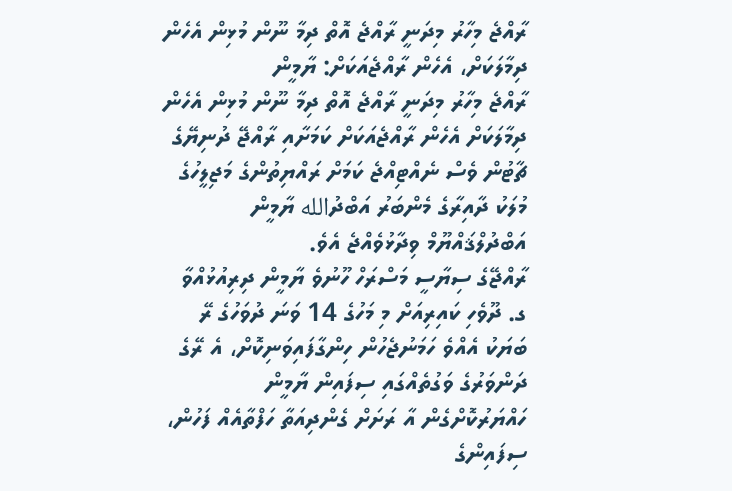ރާއްޖެ މިހާރު މިދަނީ ރާއްޖެ އޮތް ދިމާ ނޫން މުޅިން އެހެން ދިމާލަކަށް، އެހެން ރާއްޖެއަކަށް: ޔާމީން
ރާއްޖެ މިހާރު މިދަނީ ރާއްޖެ އޮތް ދިމާ ނޫން މުޅިން އެހެން ދިމާލަކަށް އެހެން ރާއްޖެއަކަށް ކަމަށާއި ރާއްޖޭ ދުނިޔޭގެ ޗާޓުން ވެސް ނެއްޓިއްޖެ ކަމަށް ރައްޔިތުންގެ މަޖިލީހުގެ މުލަކު ދާއިރާގެ މެންބަރު އަބްދުالله ޔާމީން އަބްދުލްޤައްޔޫމް ވިދާޅުވެއްޖެ އެވެ.
ރާއްޖޭގެ ސިޔާސީ މަސްރަހް ހޫނުވެ ޔާމީން ދިރިއުޅުއްވާ ގ. ދޫވެހި ކައިރިއަށް މި މަހުގެ 14 ވަނަ ދުވަހުގެ ރޭ ބަޔަކު އެއްވެ ހަމަނުޖެހުން ހިންގާފައިވަނިކޮށް، އެ ރޭގެ ދަންވަރުގެ ވަގުތެއްގައި ސިފައިން ޔާމީން ހައްޔަރުކޮށްގެން އާ ރަށަށް ގެންދިއަތާ ހަފްތާއެއް ފަހުން، ސިފައިންގެ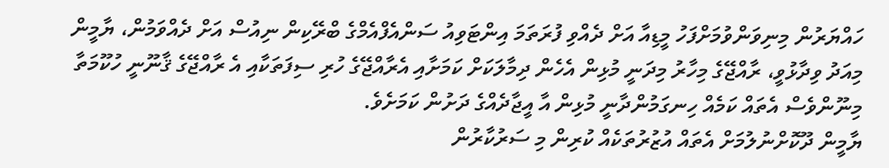ހައްޔަރުން މިނިވަންވުމަށްފަހު މީޑިއާ އަށް ދެއްވި ފުރަތަމަ އިންޓަވިއު ސަންއެފްއެމްގެ ބްރޭކިން ނިއުސް އަށް ދެއްވަމުން، ޔާމީން މިއަދު ވިދާޅުވީ، ރާއްޖޭގެ މިހާރު މިދަނީ މުޅިން އެހެން ދިމާލަކަށް ކަމަށާއި އެރާއްޖޭގެ ހުރި ސިފަތަކާއި އެ ރާއްޖޭގެ ޤާނޫނީ ހުކޫމަތާ މިނޫންވެސް އެތައް ކަމެއް ހިނގަމުންދާނީ މުޅިން އާ އީޖާދެއްގެ ދަށުން ކަމަށެވެ.
ޔާމީން ދޫކޮށްނުލުމަށް އެތައް އުޒުރުތަކެއް ކުރިން މި ސަރުކާރުން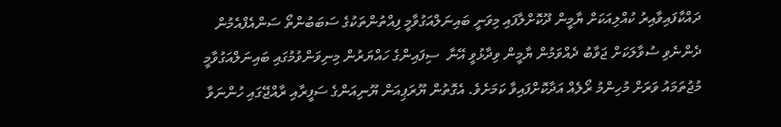ދައްކާފައިވާއިރު ކުއްލިއަކަށް ޔާމީން ދޫކޮށްލާފައި މިވަނީ ބައިނަލްއަގުވާމީ ފިއްތުންތަކުގެ ސަބަބުންތޯ ސަންއެފްއެމުން ދެންނެވި ސުވާލަކަށް ޖަވާބު ދެއްވަމުން ޔާމީން ވިދާޅުވީ އޭނާ  ސިފައިންގެ ހައްޔަރުން މިނިވަންވުމުގައި ބައިނަލްއަގުވާމީ މުޖުތަމައު ވަރަށް މުހިންމު ރޯލެއް އަދާކޮށްފައިވާ ކަމަށެވެ. އެގޮތުން ޔޫރަޕިއަން ޔޫނިއަންގެ ސަފީރާއި ރާއްޖޭގައި ހުންނަވާ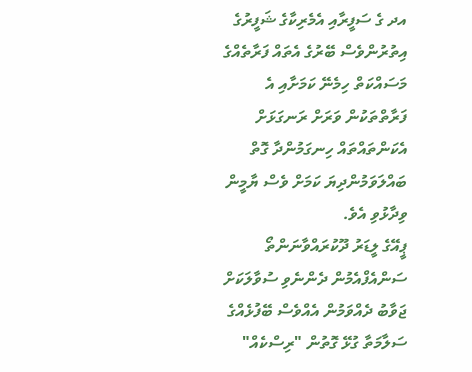އދ ގެ ސަފީރާއި އެމެރިކާގެ ޝަފީރުގެ އިތުރުންވެސް ބޭރުގެ އެތައް ފަރާތެއްގެ މަސައްކަތް ހިމެނޭ ކަމަށާއި އެ ފަރާތްތަކުން ވަރަށް ރަނގަޅަށް އެކަންތައްތައް ހިނގަމުންދާ ގޮތް ބައްލަވަމުންދިޔަ ކަމަށް ވެސް ޔާމީން ވިދާޅުވި އެވެ.
ޕީއޭގެ ލީޑަރު ދޫކުރައްވާނަންތޯ ސަންއެފްއެމުން ދެންނެވި ސުވާލަކަށް ޖަވާބު ދެއްވަމުން އެއްވެސް ބޭފުޅެއްގެ ސަލާމަތާ ގުޅޭ ގޮތުން "ރިސްކެއް"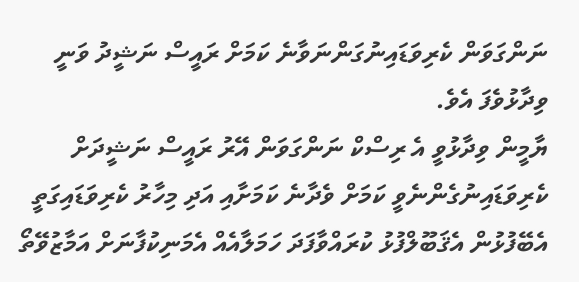ނަންގަވަން ކެރިވަޑައިނުގަންނަވާނެ ކަމަށް ރައީސް ނަޝީދު ވަނީ ވިދާޅުވެފަ އެވެ.
ޔާމީން ވިދާޅުވީ އެ ރިސްކް ނަންގަވަން އޭރު ރައީސް ނަޝީދަށް ކެރިވަޑައިނުގެންނެވީ ކަމަށް ވެދާނެ ކަމަށާއި އަދި މިހާރު ކެރިވަޑައިގަތީ އެބޭފުޅުން އެޤަބޫލްފުޅު ކުރައްވާފަދަ ހަމަލާއެއް އެމަނިކުފާނަށް އަމާޒުވޭތޯ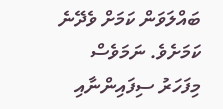ބައްލަވަން ކަމަށް ވެދޭނެ ކަމަށެވެ. ނަމަވެސް މިފަހަރު ސިފައިންނާއި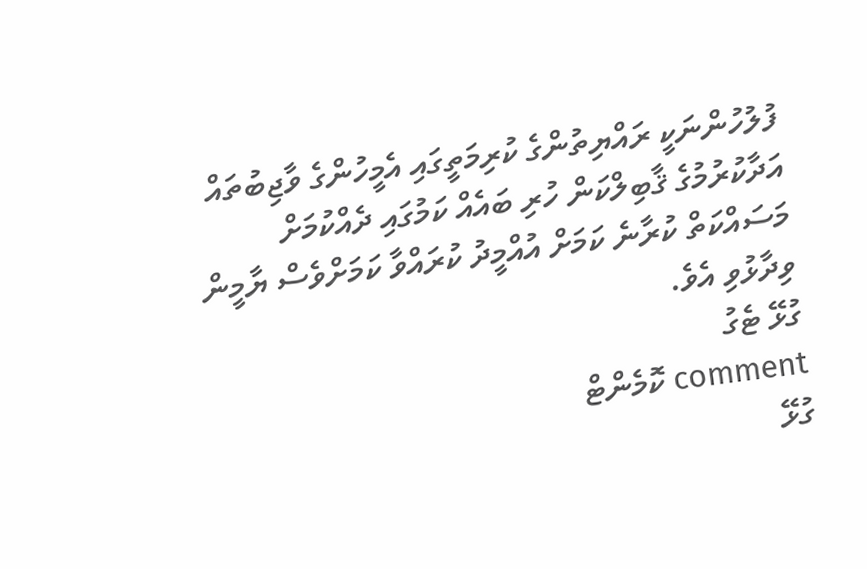ފުލުހުންނަކީ ރައްޔިތުންގެ ކުރިމަތީގައި އެމީހުންގެ ވާޖިބުތައް އަދާކުރުމުގެ ޤާބިލްކަން ހުރި ބައެއް ކަމުގައި ދެއްކުމަށް މަސައްކަތް ކުރާނެ ކަމަށް އުއްމީދު ކުރައްވާ ކަމަށްވެސް ޔާމީން ވިދާޅުވި އެވެ.
ގުޅޭ ޓެގު
comment ކޮމެންޓް
ގުޅޭ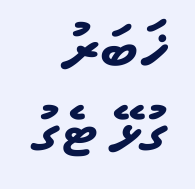ޚަބަރު
ގުޅޭ ޓެގު